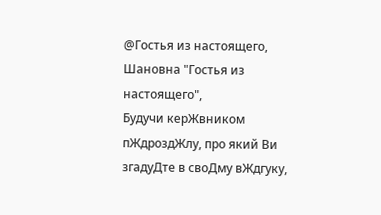@Гостья из настоящего,
Шановна "Гостья из настоящего",
Будучи керЖвником пЖдроздЖлу, про який Ви згадуДте в своДму вЖдгуку,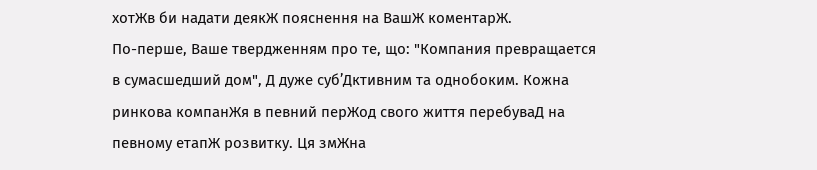хотЖв би надати деякЖ пояснення на ВашЖ коментарЖ.
По-перше, Ваше твердженням про те, що: "Компания превращается в сумасшедший дом", Д дуже суб’Дктивним та однобоким. Кожна ринкова компанЖя в певний перЖод свого життя перебуваД на певному етапЖ розвитку. Ця змЖна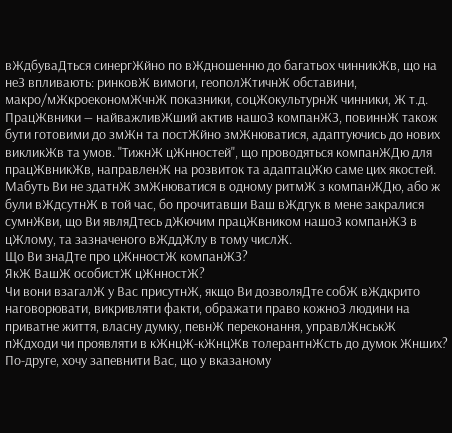вЖдбуваДться синергЖйно по вЖдношенню до багатьох чинникЖв, що на неЗ впливають: ринковЖ вимоги, геополЖтичнЖ обставини, макро/мЖкроекономЖчнЖ показники, соцЖокультурнЖ чинники, Ж т.д. ПрацЖвники — найважливЖший актив нашоЗ компанЖЗ, повиннЖ також бути готовими до змЖн та постЖйно змЖнюватися, адаптуючись до нових викликЖв та умов. "ТижнЖ цЖнностей", що проводяться компанЖДю для працЖвникЖв, направленЖ на розвиток та адаптацЖю саме цих якостей. Мабуть Ви не здатнЖ змЖнюватися в одному ритмЖ з компанЖДю, або ж були вЖдсутнЖ в той час, бо прочитавши Ваш вЖдгук в мене закралися сумнЖви, що Ви являДтесь дЖючим працЖвником нашоЗ компанЖЗ в цЖлому, та зазначеного вЖддЖлу в тому числЖ.
Що Ви знаДте про цЖнностЖ компанЖЗ?
ЯкЖ ВашЖ особистЖ цЖнностЖ?
Чи вони взагалЖ у Вас присутнЖ, якщо Ви дозволяДте собЖ вЖдкрито наговорювати, викривляти факти, ображати право кожноЗ людини на приватне життя, власну думку, певнЖ переконання, управлЖнськЖ пЖдходи чи проявляти в кЖнцЖ-кЖнцЖв толерантнЖсть до думок Жнших?
По-друге, хочу запевнити Вас, що у вказаному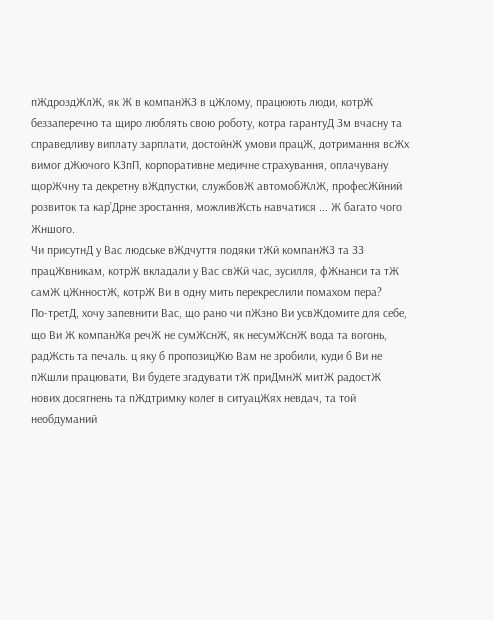пЖдроздЖлЖ, як Ж в компанЖЗ в цЖлому, працюють люди, котрЖ беззаперечно та щиро люблять свою роботу, котра гарантуД Зм вчасну та справедливу виплату зарплати, достойнЖ умови працЖ, дотримання всЖх вимог дЖючого КЗпП, корпоративне медичне страхування, оплачувану щорЖчну та декретну вЖдпустки, службовЖ автомобЖлЖ, професЖйний розвиток та кар’Дрне зростання, можливЖсть навчатися ... Ж багато чого Жншого.
Чи присутнД у Вас людське вЖдчуття подяки тЖй компанЖЗ та ЗЗ працЖвникам, котрЖ вкладали у Вас свЖй час, зусилля, фЖнанси та тЖ самЖ цЖнностЖ, котрЖ Ви в одну мить перекреслили помахом пера?
По-третД, хочу запевнити Вас, що рано чи пЖзно Ви усвЖдомите для себе, що Ви Ж компанЖя речЖ не сумЖснЖ, як несумЖснЖ вода та вогонь, радЖсть та печаль. ц яку б пропозицЖю Вам не зробили, куди б Ви не пЖшли працювати, Ви будете згадувати тЖ приДмнЖ митЖ радостЖ нових досягнень та пЖдтримку колег в ситуацЖях невдач, та той необдуманий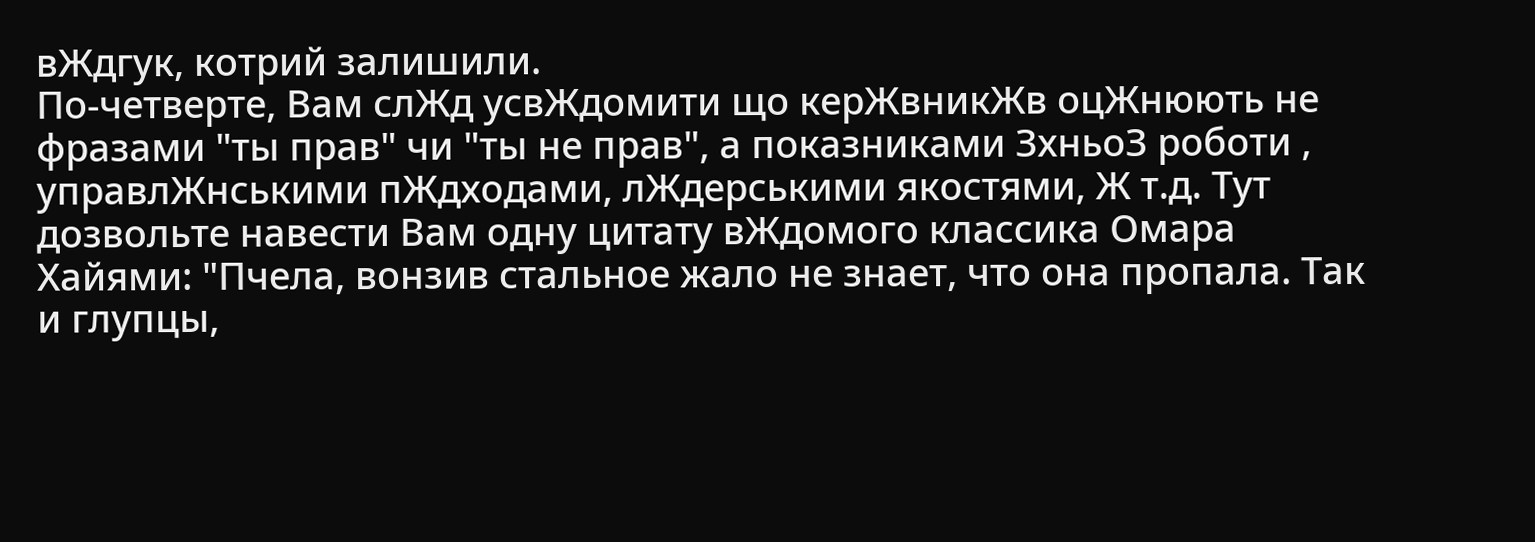вЖдгук, котрий залишили.
По-четверте, Вам слЖд усвЖдомити що керЖвникЖв оцЖнюють не фразами "ты прав" чи "ты не прав", а показниками ЗхньоЗ роботи , управлЖнськими пЖдходами, лЖдерськими якостями, Ж т.д. Тут дозвольте навести Вам одну цитату вЖдомого классика Омара Хайями: "Пчела, вонзив стальное жало не знает, что она пропала. Так и глупцы,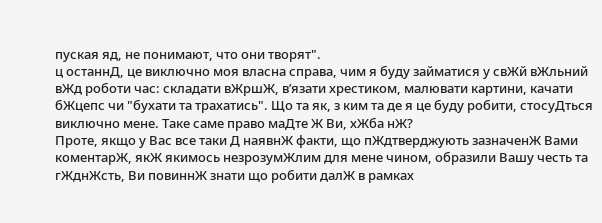пуская яд, не понимают, что они творят".
ц останнД, це виключно моя власна справа, чим я буду займатися у свЖй вЖльний вЖд роботи час: складати вЖршЖ, в’язати хрестиком, малювати картини, качати бЖцепс чи "бухати та трахатись". Що та як, з ким та де я це буду робити, стосуДться виключно мене. Таке саме право маДте Ж Ви, хЖба нЖ?
Проте, якщо у Вас все таки Д наявнЖ факти, що пЖдтверджують зазначенЖ Вами коментарЖ, якЖ якимось незрозумЖлим для мене чином, образили Вашу честь та гЖднЖсть, Ви повиннЖ знати що робити далЖ в рамках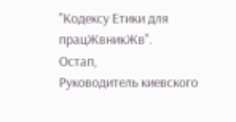"Кодексу Етики для працЖвникЖв".
Остап,
Руководитель киевского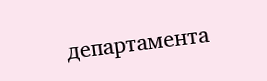департамента